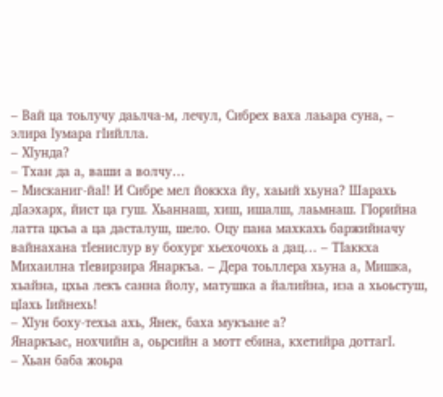– Вай ца тоьлучу даьлча-м, лечул, Сибрех ваха лаьара суна, – элира ӏумара гӏийлла.
– Хӏунда?
– Тхан да а, ваши а волчу…
– Мисканиг-йаӏ! И Сибре мел йоккха йу, хаьий хьуна? Шарахь дӏаэхарх, йист ца гуш. Хьаннаш, хиш, ишалш, лаьмнаш. ГІорийна латта цкъа а ца дасталуш, шело. Оцу пана махкахь баржийначу вайнахана тӏенислур ву бохург хьехочохь а дац… – ТІаккха Михаилна тӏевирзира Янаркъа. – Дера тоьллера хьуна а, Мишка, хьайна, цхьа лекъ санна йолу, матушка а йалийна, иза а хьоьстуш, цӏахь ӏийнехь!
– Хӏун боху-техьа ахь, Янек, баха мукъане а?
Янаркъас, нохчийн а, оьрсийн а мотт ебина, кхетийра доттагӏ.
– Хьан баба жоьра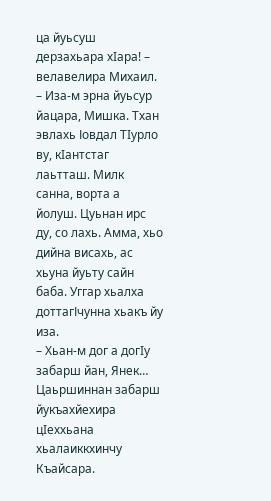ца йуьсуш дерзахьара хӏара! – велавелира Михаил.
– Иза-м эрна йуьсур йацара, Мишка. Тхан эвлахь Іовдал Тӏурло ву, кӏантстаг лаьтташ. Милк санна, ворта а йолуш. Цуьнан ирс ду, со лахь. Амма, хьо дийна висахь, ас хьуна йуьту сайн баба. Уггар хьалха доттагІчунна хьакъ йу иза.
– Хьан-м дог а догӏу забарш йан, Янек…
Цаьршиннан забарш йукъахйехира цӏеххьана хьалаиккхинчу Къайсара.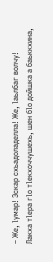– Же, ӏумар! Эскар схьадоладелла! Же, ӏаьлбаг волчу!
Лакха тӏера гӏо тӏекхоччушехь, шен бӏо дойшка а баьккхина,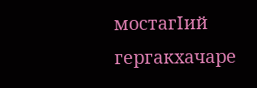мостагӏий гергакхачаре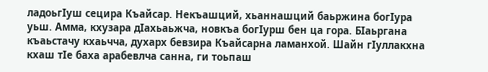ладоьгӏуш сецира Къайсар. Некъашций, хьаннашций баьржина богӏура уьш. Амма, кхузара дӏахьаьжча, новкъа богӏурш бен ца гора. Бӏаьргана къаьстачу кхаьчча, духарх бевзира Къайсарна ламанхой. Шайн гӏуллакхна кхаш тӏе баха арабевлча санна, ги тоьпаш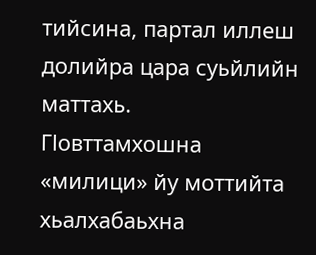тийсина, партал иллеш долийра цара суьйлийн маттахь.
ГІовттамхошна «милици» йу моттийта хьалхабаьхна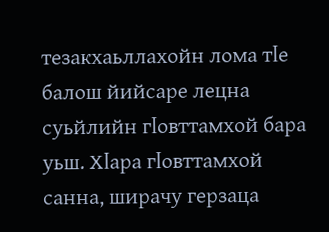тезакхаьллахойн лома тӏе балош йийсаре лецна суьйлийн гӏовттамхой бара уьш. Хӏара гӏовттамхой санна, ширачу герзаца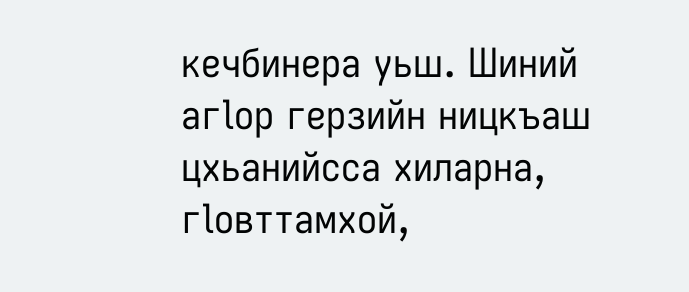кечбинера уьш. Шиний агӏор герзийн ницкъаш цхьанийсса хиларна, гӏовттамхой,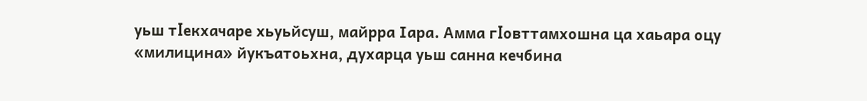уьш тӏекхачаре хьуьйсуш, майрра Іара. Амма гӏовттамхошна ца хаьара оцу «милицина» йукъатоьхна, духарца уьш санна кечбина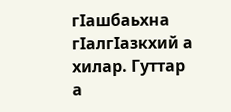гӏашбаьхна гӏалгӏазкхий а хилар. Гуттар а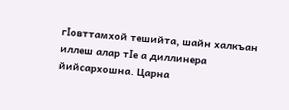гӏовттамхой тешийта, шайн халкъан иллеш алар тӏе а диллинера йийсархошна. Царна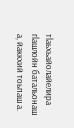тӏаьхьайолайелира гӏашлойн батальонаш а, йаккхий тоьпаш а.